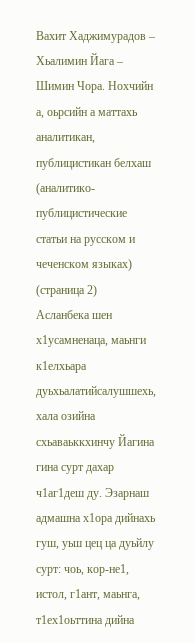Вахит Хаджимурадов – Хьалимин Йага – Шимин Чора. Нохчийн а, оьрсийн а маттахь аналитикан, публицистикан белхаш (аналитико-публицистические статьи на русском и чеченском языках) (страница 2)
Асланбека шен х1усамненаца, маьнги к1елхьара дуьхьалатийсалушшехь, хала озийна схьаваьккхинчу Йагина гина сурт дахар ч1аг1деш ду. Эзарнаш адмашна х1ора дийнахь гуш, уьш цец ца дуьйлу сурт: чоь, кор-не1, истол, г1ант, маьнга, т1ех1оьттина дийна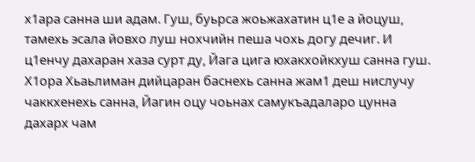х1ара санна ши адам. Гуш, буьрса жоьжахатин ц1е а йоцуш, тамехь эсала йовхо луш нохчийн пеша чохь догу дечиг. И ц1енчу дахаран хаза сурт ду, Йага цига юхакхойкхуш санна гуш. Х1ора Хьаьлиман дийцаран баснехь санна жам1 деш нислучу чаккхенехь санна, Йагин оцу чоьнах самукъадаларо цунна дахарх чам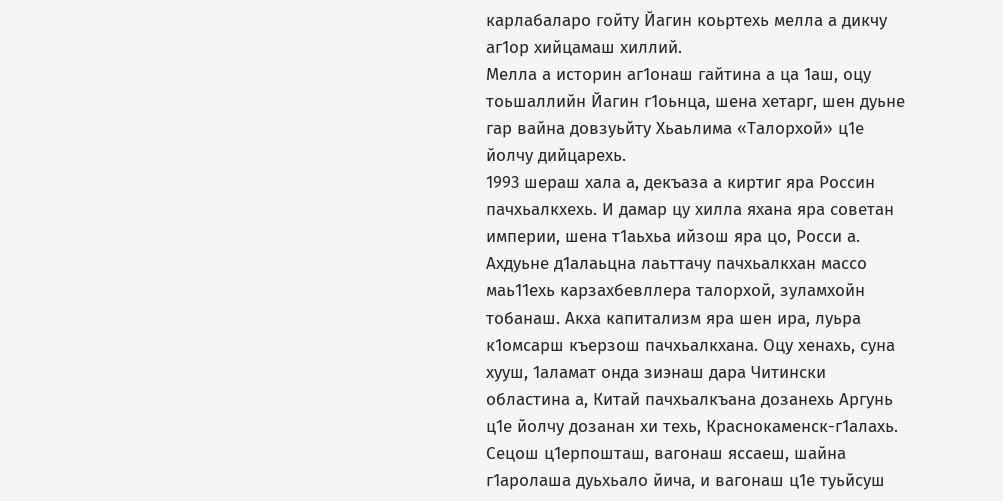карлабаларо гойту Йагин коьртехь мелла а дикчу аг1ор хийцамаш хиллий.
Мелла а историн аг1онаш гайтина а ца 1аш, оцу тоьшаллийн Йагин г1оьнца, шена хетарг, шен дуьне гар вайна довзуьйту Хьаьлима «Талорхой» ц1е йолчу дийцарехь.
1993 шераш хала а, декъаза а киртиг яра Россин пачхьалкхехь. И дамар цу хилла яхана яра советан империи, шена т1аьхьа ийзош яра цо, Росси а. Ахдуьне д1алаьцна лаьттачу пачхьалкхан массо маь11ехь карзахбевллера талорхой, зуламхойн тобанаш. Акха капитализм яра шен ира, луьра к1омсарш къерзош пачхьалкхана. Оцу хенахь, суна хууш, 1аламат онда зиэнаш дара Читински областина а, Китай пачхьалкъана дозанехь Аргунь ц1е йолчу дозанан хи техь, Краснокаменск-г1алахь. Сецош ц1ерпошташ, вагонаш яссаеш, шайна г1аролаша дуьхьало йича, и вагонаш ц1е туьйсуш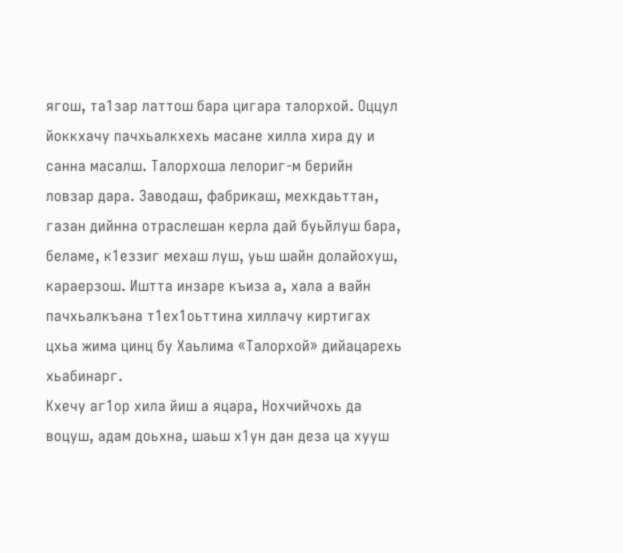ягош, та1зар латтош бара цигара талорхой. Оццул йоккхачу пачхьалкхехь масане хилла хира ду и санна масалш. Талорхоша лелориг-м берийн ловзар дара. Заводаш, фабрикаш, мехкдаьттан, газан дийнна отраслешан керла дай буьйлуш бара, беламе, к1еззиг мехаш луш, уьш шайн долайохуш, караерзош. Иштта инзаре къиза а, хала а вайн пачхьалкъана т1ех1оьттина хиллачу киртигах цхьа жима цинц бу Хаьлима «Талорхой» дийацарехь хьабинарг.
Кхечу аг1ор хила йиш а яцара, Нохчийчохь да воцуш, адам доьхна, шаьш х1ун дан деза ца хууш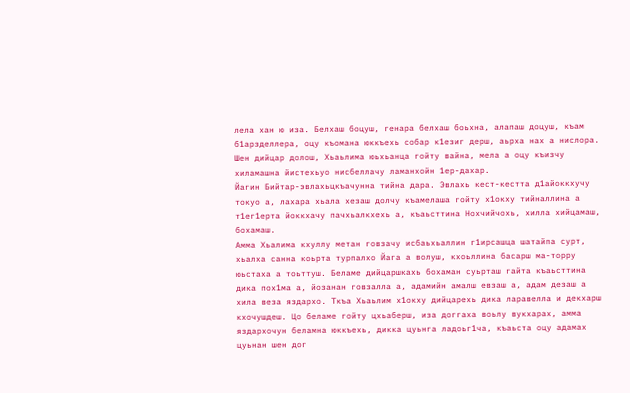лела хан ю иза. Белхаш боцуш, генара белхаш боьхна, алапаш доцуш, къам б1арзделлера, оцу къомана юккъехь собар к1езиг дерш, аьрха нах а нислора.
Шен дийцар долош, Хьаьлима юьхьанца гойту вайна, мела а оцу къизчу хиламашна йистехьуо нисбеллачу ламанхойн 1ер-дахар.
Йагин Бийтар-эвлахьцкъачунна тийна дара. Эвлахь кест-кестта д1айоккхучу токуо а, лахара хьала хезаш долчу къамелаша гойту х1окху тийналлина а т1ег1ерта йоккхачу пачхьалкхехь а, къаьсттина Нохчийчохь, хилла хийцамаш, бохамаш.
Амма Хьалима кхуллу метан говзачу исбаьхьаллин г1ирсашца шатайпа сурт, хьалха санна коьрта турпалхо Йага а волуш, кхоьллина басарш ма-торру юьстаха а тоьттуш. Беламе дийцаршкахь бохаман суьрташ гайта къаьсттина дика пох1ма а, йозанан говзалла а, адамийн амалш евзаш а, адам дезаш а хила веза яздархо. Ткъа Хьаьлим х1окху дийцарехь дика ларавелла и декхарш кхочушдеш. Цо беламе гойту цхьаберш, иза доггаха воьлу вукхарах, амма яздархочун беламна юккъехь, дикка цуьнга ладоьг1ча, къаьста оцу адамах цуьнан шен дог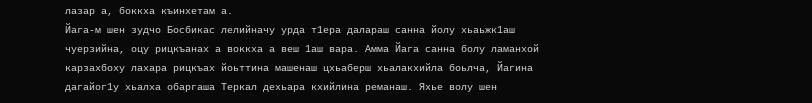лазар а, боккха къинхетам а.
Йага-м шен зудчо Босбикас лелийначу урда т1ера далараш санна йолу хьаьжк1аш чуерзийна, оцу рицкъанах а воккха а веш 1аш вара. Амма Йага санна болу ламанхой карзахбоху лахара рицкъах йоьттина машенаш цхьаберш хьалакхийла боьлча, Йагина дагайог1у хьалха обаргаша Теркал дехьара кхийлина реманаш. Яхье волу шен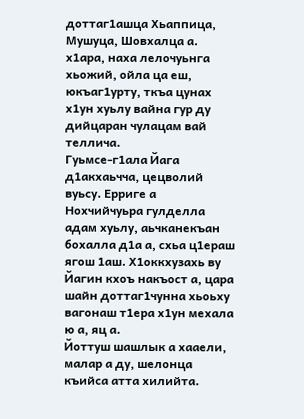доттаг1ашца Хьаппица, Мушуца, Шовхалца а. х1ара, наха лелочуьнга хьожий, ойла ца еш, юкъаг1урту, ткъа цунах х1ун хуьлу вайна гур ду дийцаран чулацам вай теллича.
Гуьмсе-г1ала Йага д1акхаьчча, цецволий вуьсу. Ерриге а Нохчийчуьра гулделла адам хуьлу, аьчканекъан бохалла д1а а, схьа ц1ераш ягош 1аш. Х1оккхузахь ву Йагин кхоъ накъост а, цара шайн доттаг1чунна хьоьху вагонаш т1ера х1ун мехала ю а, яц а.
Йоттуш шашлык а хааели, малар а ду, шелонца къийса атта хилийта.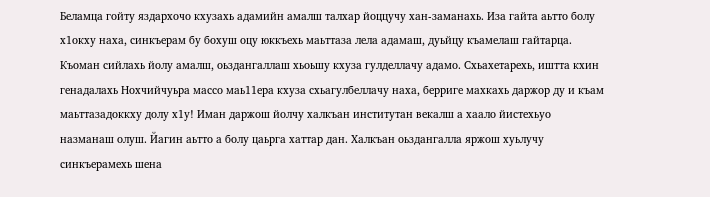Беламца гойту яздархочо кхузахь адамийн амалш талхар йоццучу хан-заманахь. Иза гайта аьтто болу х1окху наха, синкъерам бу бохуш оцу юккъехь маьттаза лела адамаш, дуьйцу къамелаш гайтарца. Къоман сийлахь йолу амалш, оьздангаллаш хьоьшу кхуза гулделлачу адамо. Схьахетарехь, иштта кхин генадалахь Нохчийчуьра массо маь11ера кхуза схьагулбеллачу наха, берриге махкахь даржор ду и къам маьттазадоккху долу х1у! Иман даржош йолчу халкъан институтан векалш а хаало йистехьуо назманаш олуш. Йагин аьтто а болу цаьрга хаттар дан. Халкъан оьздангалла яржош хуьлучу синкъерамехь шена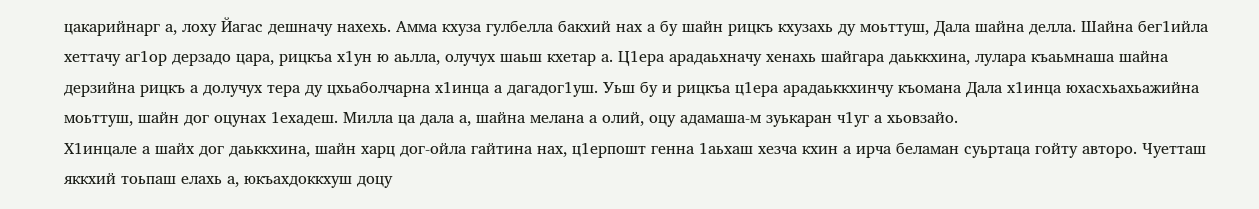цакарийнарг а, лоху Йагас дешначу нахехь. Амма кхуза гулбелла бакхий нах а бу шайн рицкъ кхузахь ду моьттуш, Дала шайна делла. Шайна бег1ийла хеттачу аг1ор дерзадо цара, рицкъа х1ун ю аьлла, олучух шаьш кхетар а. Ц1ера арадаьхначу хенахь шайгара даьккхина, лулара къаьмнаша шайна дерзийна рицкъ а долучух тера ду цхьаболчарна х1инца а дагадог1уш. Уьш бу и рицкъа ц1ера арадаьккхинчу къомана Дала х1инца юхасхьахьажийна моьттуш, шайн дог оцунах 1ехадеш. Милла ца дала а, шайна мелана а олий, оцу адамаша-м зуькаран ч1уг а хьовзайо.
Х1инцале а шайх дог даьккхина, шайн харц дог-ойла гайтина нах, ц1ерпошт генна 1аьхаш хезча кхин а ирча беламан суьртаца гойту авторо. Чуетташ яккхий тоьпаш елахь а, юкъахдоккхуш доцу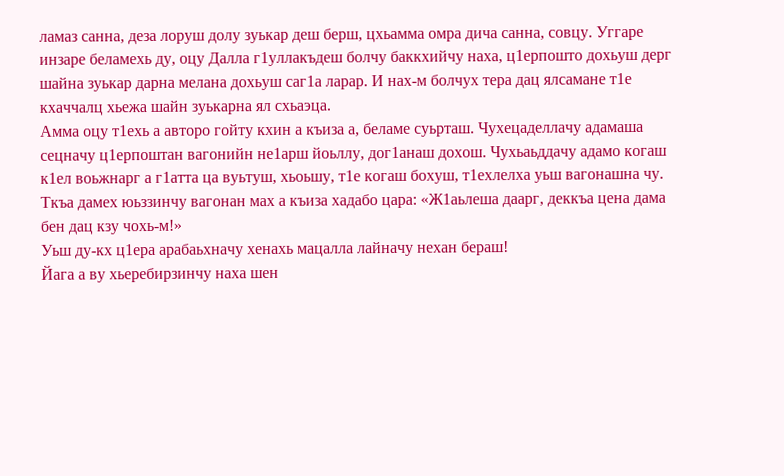ламаз санна, деза лоруш долу зуькар деш берш, цхьамма омра дича санна, совцу. Уггаре инзаре беламехь ду, оцу Далла г1уллакъдеш болчу баккхийчу наха, ц1ерпошто дохьуш дерг шайна зуькар дарна мелана дохьуш саг1а ларар. И нах-м болчух тера дац ялсамане т1е кхаччалц хьежа шайн зуькарна ял схьаэца.
Амма оцу т1ехь а авторо гойту кхин а къиза а, беламе суьрташ. Чухецаделлачу адамаша сецначу ц1ерпоштан вагонийн не1арш йоьллу, дог1анаш дохош. Чухьаьддачу адамо когаш к1ел воьжнарг а г1атта ца вуьтуш, хьоьшу, т1е когаш бохуш, т1ехлелха уьш вагонашна чу. Ткъа дамех юьззинчу вагонан мах а къиза хадабо цара: «Ж1аьлеша даарг, деккъа цена дама бен дац кзу чохь-м!»
Уьш ду-кх ц1ера арабаьхначу хенахь мацалла лайначу нехан бераш!
Йага а ву хьеребирзинчу наха шен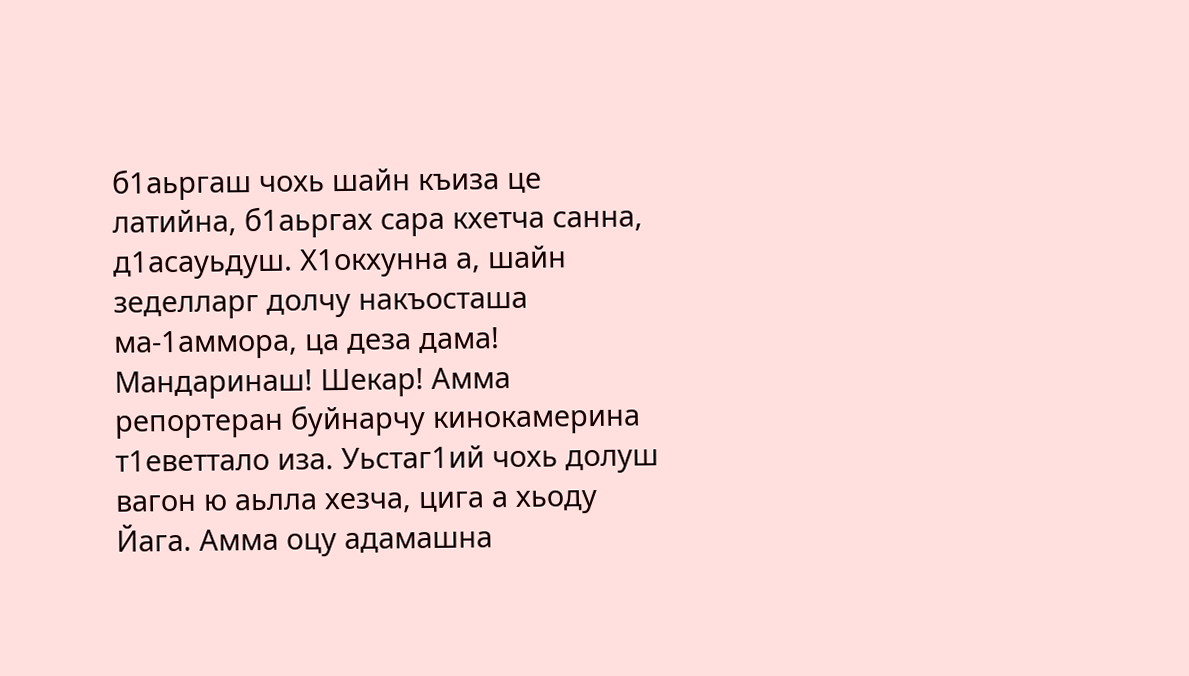б1аьргаш чохь шайн къиза це латийна, б1аьргах сара кхетча санна, д1асауьдуш. Х1окхунна а, шайн зеделларг долчу накъосташа ма-1аммора, ца деза дама! Мандаринаш! Шекар! Амма репортеран буйнарчу кинокамерина т1еветтало иза. Уьстаг1ий чохь долуш вагон ю аьлла хезча, цига а хьоду Йага. Амма оцу адамашна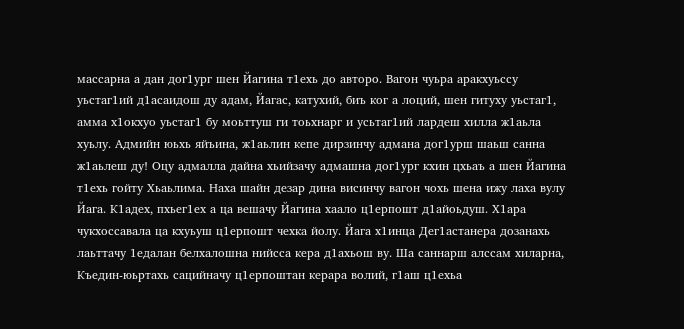массарна а дан дог1ург шен Йагина т1ехь до авторо. Вагон чуьра аракхуьссу уьстаг1ий д1асаидош ду адам, Йагас, катухий, биъ ког а лоций, шен гитуху уьстаг1, амма х1окхуо уьстаг1 бу моьттуш ги тоьхнарг и усьтаг1ий лардеш хилла ж1аьла хуьлу. Адмийн юьхь яйъина, ж1аьлин кепе дирзинчу адмана дог1урш шаьш санна ж1аьлеш ду! Оцу адмалла дайна хьийзачу адмашна дог1ург кхин цхьаъ а шен Йагина т1ехь гойту Хьаьлима. Наха шайн дезар дина висинчу вагон чохь шена ижу лаха вулу Йага. К1адех, пхьег1ех а ца вешачу Йагина хаало ц1ерпошт д1айоьдуш. Х1ара чукхоссавала ца кхуьуш ц1ерпошт чехка йолу. Йага х1инца Дег1астанера дозанахь лаьттачу 1едалан белхалошна нийсса кера д1ахьош ву. Ша саннарш алссам хиларна, Къедин-юьртахь сацийначу ц1ерпоштан керара волий, г1аш ц1ехьа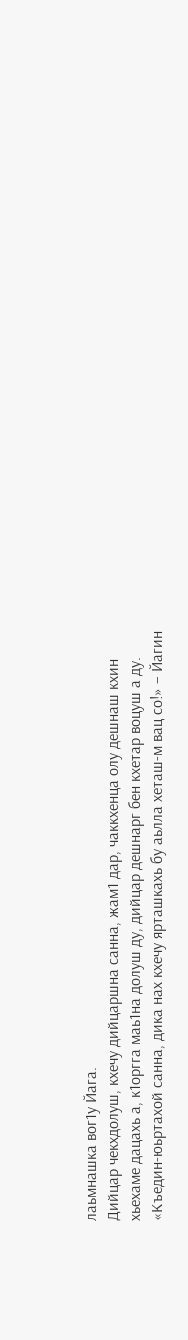лаьмнашка вог1у Йага.
Дийцар чекхдолуш, кхечу дийцаршна санна, жам1 дар, чаккхенца олу дешнаш кхин хьехаме дацахь а, к1оргга маь1на долуш ду, дийцар дешнарг бен кхетар воцуш а ду.
«Къедин-юьртахой санна, дика нах кхечу ярташкахь бу аьлла хеташ-м вац со!» – Йагин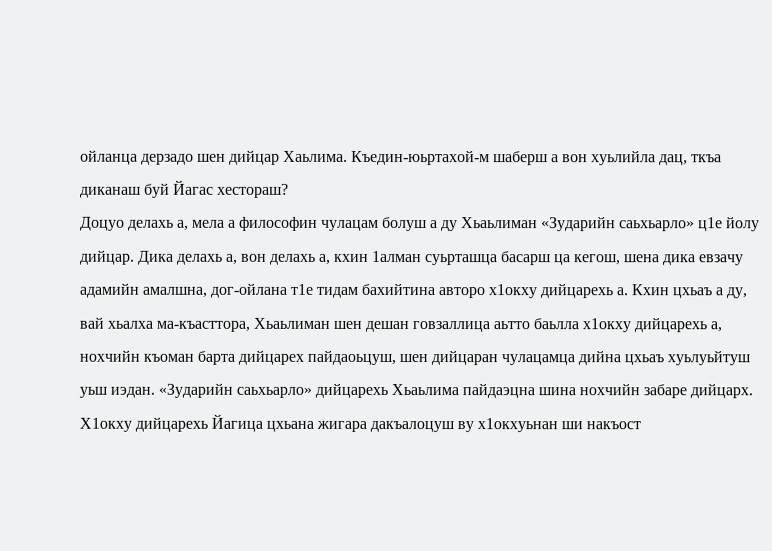ойланца дерзадо шен дийцар Хаьлима. Къедин-юьртахой-м шаберш а вон хуьлийла дац, ткъа диканаш буй Йагас хестораш?
Доцуо делахь а, мела а философин чулацам болуш а ду Хьаьлиман «Зударийн саьхьарло» ц1е йолу дийцар. Дика делахь а, вон делахь а, кхин 1алман суьрташца басарш ца кегош, шена дика евзачу адамийн амалшна, дог-ойлана т1е тидам бахийтина авторо х1окху дийцарехь а. Кхин цхьаъ а ду, вай хьалха ма-къасттора, Хьаьлиман шен дешан говзаллица аьтто баьлла х1окху дийцарехь а, нохчийн къоман барта дийцарех пайдаоьцуш, шен дийцаран чулацамца дийна цхьаъ хуьлуьйтуш уьш иэдан. «Зударийн саьхьарло» дийцарехь Хьаьлима пайдаэцна шина нохчийн забаре дийцарх.
Х1окху дийцарехь Йагица цхьана жигара дакъалоцуш ву х1окхуьнан ши накъост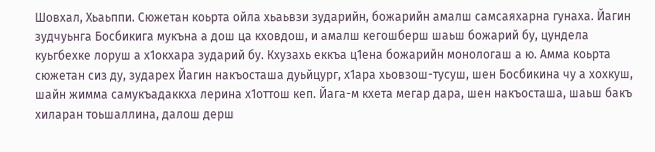Шовхал, Хьаьппи. Сюжетан коьрта ойла хьаьвзи зударийн, божарийн амалш самсаяхарна гунаха. Йагин зудчуьнга Босбикига мукъна а дош ца кховдош, и амалш кегошберш шаьш божарий бу, цундела куьгбехке лоруш а х1окхара зударий бу. Кхузахь еккъа ц1ена божарийн монологаш а ю. Амма коьрта сюжетан сиз ду, зударех Йагин накъосташа дуьйцург, х1ара хьовзош-тусуш, шен Босбикина чу а хохкуш, шайн жимма самукъадаккха лерина х1оттош кеп. Йага-м кхета мегар дара, шен накъосташа, шаьш бакъ хиларан тоьшаллина, далош дерш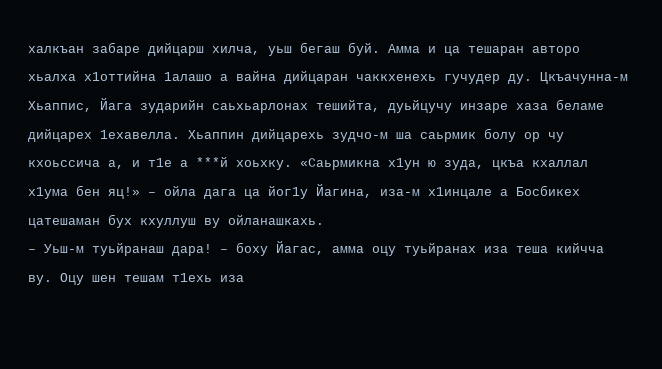халкъан забаре дийцарш хилча, уьш бегаш буй. Амма и ца тешаран авторо хьалха х1оттийна 1алашо а вайна дийцаран чаккхенехь гучудер ду. Цкъачунна-м Хьаппис, Йага зударийн саьхьарлонах тешийта, дуьйцучу инзаре хаза беламе дийцарех 1ехавелла. Хьаппин дийцарехь зудчо-м ша саьрмик болу ор чу кхоьссича а, и т1е а ***й хоьхку. «Саьрмикна х1ун ю зуда, цкъа кхаллал х1ума бен яц!» – ойла дага ца йог1у Йагина, иза-м х1инцале а Босбикех цатешаман бух кхуллуш ву ойланашкахь.
– Уьш-м туьйранаш дара! – боху Йагас, амма оцу туьйранах иза теша кийчча ву. Оцу шен тешам т1ехь иза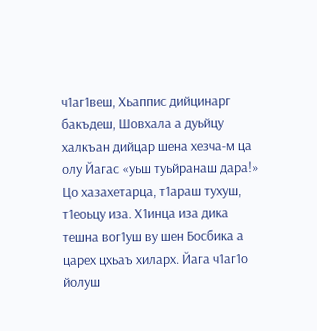ч1аг1веш, Хьаппис дийцинарг бакъдеш, Шовхала а дуьйцу халкъан дийцар шена хезча-м ца олу Йагас «уьш туьйранаш дара!» Цо хазахетарца, т1араш тухуш, т1еоьцу иза. Х1инца иза дика тешна вог1уш ву шен Босбика а царех цхьаъ хиларх. Йага ч1аг1о йолуш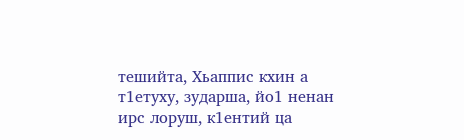тешийта, Хьаппис кхин а т1етуху, зударша, йо1 ненан ирс лоруш, к1ентий ца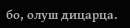бо, олуш дицарца.